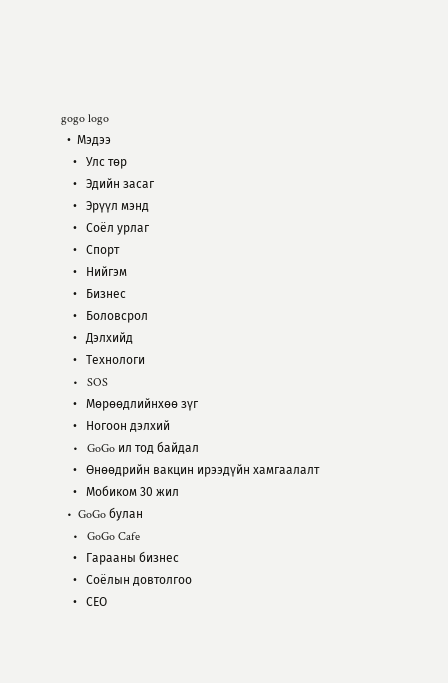gogo logo
  •  Мэдээ
    •   Улс төр
    •   Эдийн засаг
    •   Эрүүл мэнд
    •   Соёл урлаг
    •   Спорт
    •   Нийгэм
    •   Бизнес
    •   Боловсрол
    •   Дэлхийд
    •   Технологи
    •   SOS
    •   Мөрөөдлийнхөө зүг
    •   Ногоон дэлхий
    •   GoGo ил тод байдал
    •   Өнөөдрийн вакцин ирээдүйн хамгаалалт
    •   Мобиком 30 жил
  •  GoGo булан
    •   GoGo Cafe
    •   Гарааны бизнес
    •   Соёлын довтолгоо
    •   СEO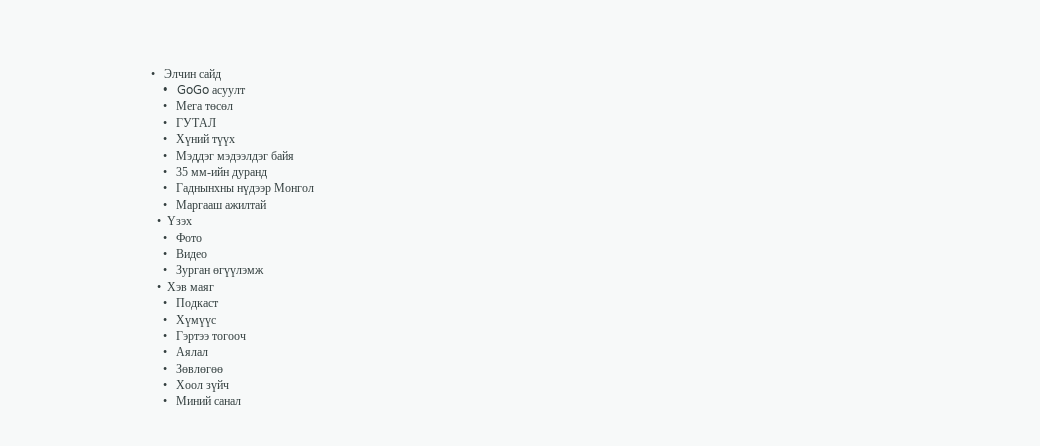•   Элчин сайд
    •   GoGo асуулт
    •   Мега төсөл
    •   ГУТАЛ
    •   Хүний түүх
    •   Мэддэг мэдээлдэг байя
    •   35 мм-ийн дуранд
    •   Гаднынхны нүдээр Монгол
    •   Маргааш ажилтай
  •  Үзэх
    •   Фото
    •   Видео
    •   Зурган өгүүлэмж
  •  Хэв маяг
    •   Подкаст
    •   Хүмүүс
    •   Гэртээ тогооч
    •   Аялал
    •   Зөвлөгөө
    •   Хоол зүйч
    •   Миний санал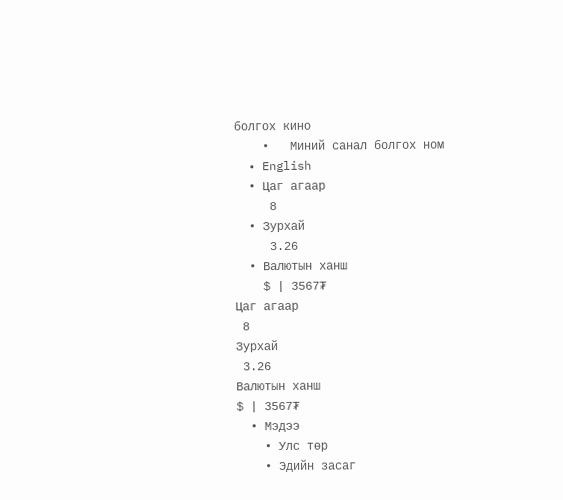болгох кино
    •   Миний санал болгох ном
  • English
  • Цаг агаар
     8
  • Зурхай
     3.26
  • Валютын ханш
    $ | 3567₮
Цаг агаар
 8
Зурхай
 3.26
Валютын ханш
$ | 3567₮
  • Мэдээ
    • Улс төр
    • Эдийн засаг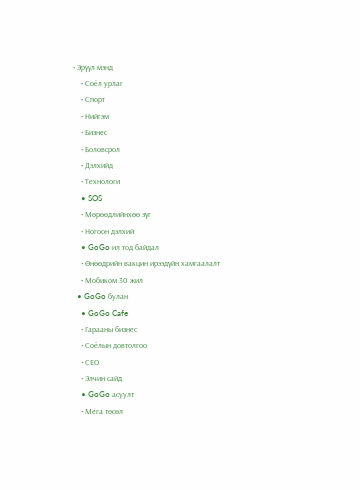• Эрүүл мэнд
    • Соёл урлаг
    • Спорт
    • Нийгэм
    • Бизнес
    • Боловсрол
    • Дэлхийд
    • Технологи
    • SOS
    • Мөрөөдлийнхөө зүг
    • Ногоон дэлхий
    • GoGo ил тод байдал
    • Өнөөдрийн вакцин ирээдүйн хамгаалалт
    • Мобиком 30 жил
  • GoGo булан
    • GoGo Cafe
    • Гарааны бизнес
    • Соёлын довтолгоо
    • СEO
    • Элчин сайд
    • GoGo асуулт
    • Мега төсөл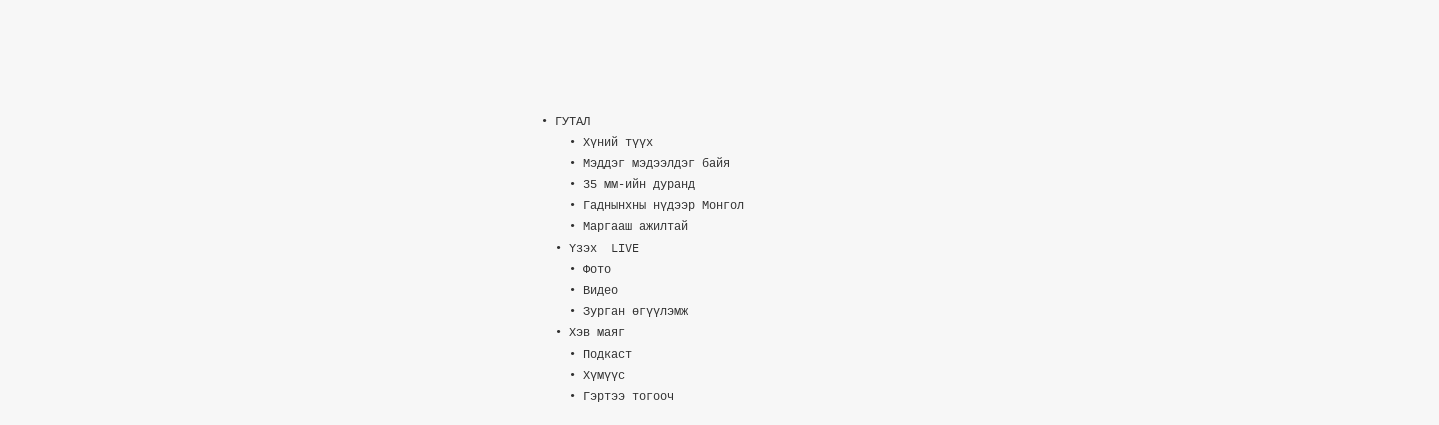• ГУТАЛ
    • Хүний түүх
    • Мэддэг мэдээлдэг байя
    • 35 мм-ийн дуранд
    • Гаднынхны нүдээр Монгол
    • Маргааш ажилтай
  • Үзэх  LIVE
    • Фото
    • Видео
    • Зурган өгүүлэмж
  • Хэв маяг
    • Подкаст
    • Хүмүүс
    • Гэртээ тогооч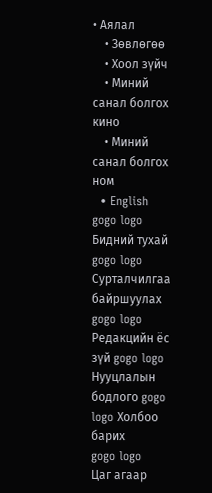• Аялал
    • Зөвлөгөө
    • Хоол зүйч
    • Миний санал болгох кино
    • Миний санал болгох ном
  • English
gogo logo   Бидний тухай gogo logo Сурталчилгаа байршуулах gogo logo Редакцийн ёс зүй gogo logo Нууцлалын бодлого gogo logo Холбоо барих
gogo logo
Цаг агаар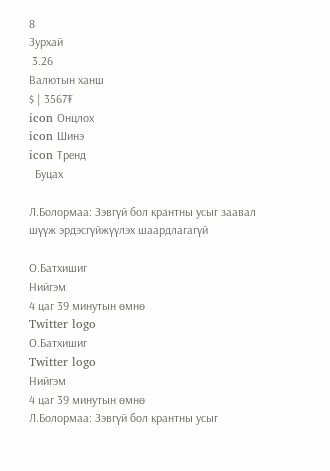8
Зурхай
 3.26
Валютын ханш
$ | 3567₮
icon Онцлох
icon Шинэ
icon Тренд
  Буцах

Л.Болормаа: Зэвгүй бол крантны усыг заавал шүүж эрдэсгүйжүүлэх шаардлагагүй

О.Батхишиг
Нийгэм
4 цаг 39 минутын өмнө
Twitter logo
О.Батхишиг
Twitter logo
Нийгэм
4 цаг 39 минутын өмнө
Л.Болормаа: Зэвгүй бол крантны усыг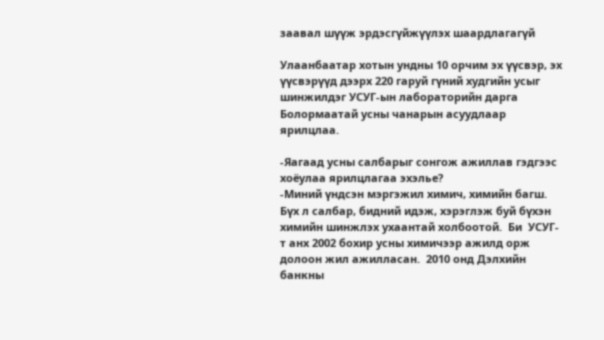заавал шүүж эрдэсгүйжүүлэх шаардлагагүй

Улаанбаатар хотын ундны 10 орчим эх үүсвэр, эх үүсвэрүүд дээрх 220 гаруй гүний худгийн усыг шинжилдэг УСУГ-ын лабораторийн дарга Болормаатай усны чанарын асуудлаар ярилцлаа.

-Яагаад усны салбарыг сонгож ажиллав гэдгээс хоёулаа ярилцлагаа эхэлье?
-Миний үндсэн мэргэжил химич, химийн багш. Бүх л салбар, бидний идэж, хэрэглэж буй бүхэн химийн шинжлэх ухаантай холбоотой.  Би  УСУГ-т анх 2002 бохир усны химичээр ажилд орж  долоон жил ажилласан.  2010 онд Дэлхийн банкны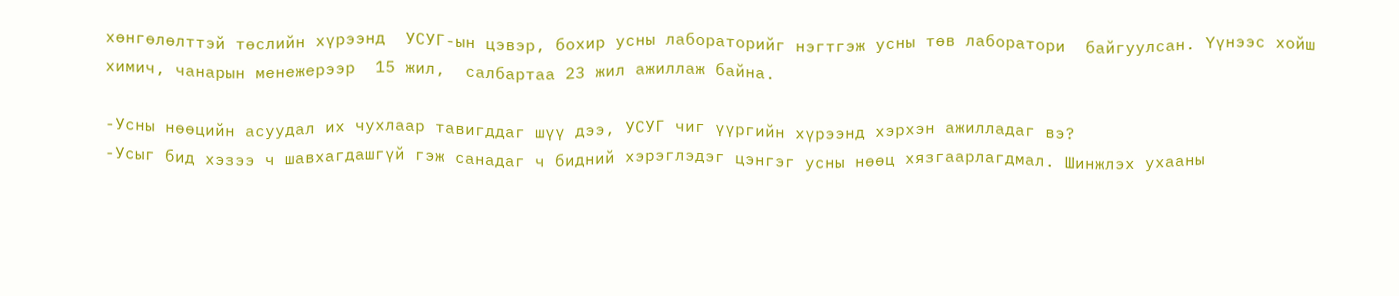хөнгөлөлттэй төслийн хүрээнд  УСУГ-ын цэвэр, бохир усны лабораторийг нэгтгэж усны төв лаборатори  байгуулсан. Үүнээс хойш химич, чанарын менежерээр  15 жил,  салбартаа 23 жил ажиллаж байна.

-Усны нөөцийн асуудал их чухлаар тавигддаг шүү дээ, УСУГ чиг үүргийн хүрээнд хэрхэн ажилладаг вэ?
-Усыг бид хэзээ ч шавхагдашгүй гэж санадаг ч бидний хэрэглэдэг цэнгэг усны нөөц хязгаарлагдмал. Шинжлэх ухааны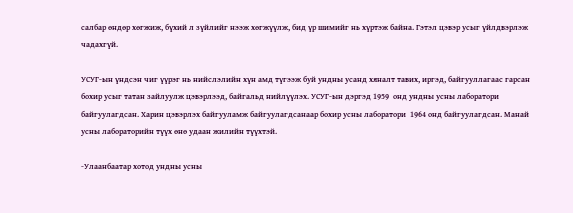салбар өндөр хөгжиж, бүхий л зүйлийг нээж хөгжүүлж, бид үр шимийг нь хүртэж байна. Гэтэл цэвэр усыг үйлдвэрлэж чадахгүй.

УСУГ-ын үндсэн чиг үүрэг нь нийслэлийн хүн амд түгээж буй ундны усанд хяналт тавих, иргэд, байгууллагаас гарсан бохир усыг татан зайлуулж цэвэрлээд, байгальд нийлүүлэх. УСУГ-ын дэргэд 1959  онд ундны усны лаборатори  байгуулагдсан. Харин цэвэрлэх байгууламж байгуулагдсанаар бохир усны лаборатори  1964 онд байгуулагдсан. Манай усны лабораторийн түүх өнө удаан жилийн түүхтэй.

-Улаанбаатар хотод ундны усны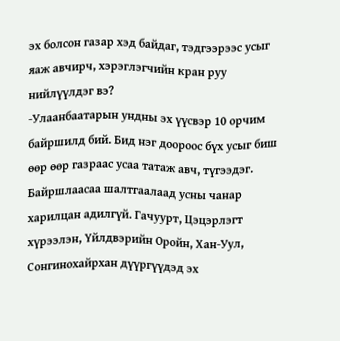эх болсон газар хэд байдаг, тэдгээрээс усыг яаж авчирч, хэрэглэгчийн кран руу нийлүүлдэг вэ?
-Улаанбаатарын ундны эх үүсвэр 10 орчим байршилд бий. Бид нэг доороос бүх усыг биш өөр өөр газраас усаа татаж авч, түгээдэг.  Байршлаасаа шалтгаалаад усны чанар харилцан адилгүй. Гачуурт, Цэцэрлэгт хүрээлэн, Үйлдвэрийн Оройн, Хан-Уул, Сонгинохайрхан дүүргүүдэд эх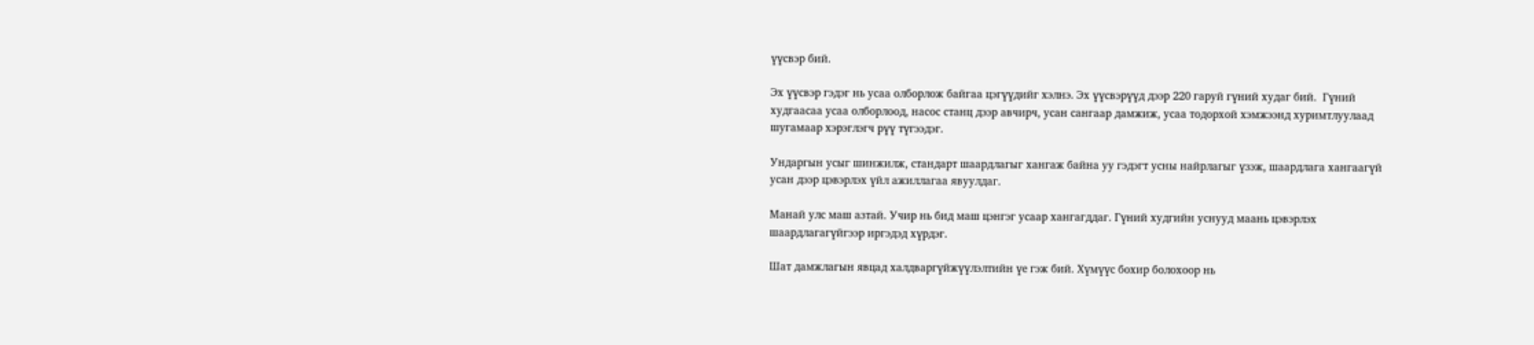үүсвэр бий.

Эх үүсвэр гэдэг нь усаа олборлож байгаа цэгүүдийг хэлнэ. Эх үүсвэрүүд дээр 220 гаруй гүний худаг бий.  Гүний худгаасаа усаа олборлоод, насос станц дээр авчирч, усан сангаар дамжиж, усаа тодорхой хэмжээнд хуримтлуулаад шугамаар хэрэглэгч рүү түгээдэг.

Ундаргын усыг шинжилж, стандарт шаардлагыг хангаж байна уу гэдэгт усны найрлагыг үзэж, шаардлага хангаагүй усан дээр цэвэрлэх үйл ажиллагаа явуулдаг.

Манай улс маш азтай. Учир нь бид маш цэнгэг усаар хангагддаг. Гүний худгийн уснууд маань цэвэрлэх шаардлагагүйгээр иргэдэд хүрдэг.

Шат дамжлагын явцад халдваргүйжүүлэлтийн үе гэж бий. Хүмүүс бохир болохоор нь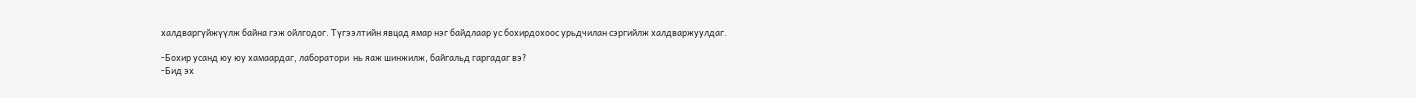халдваргүйжүүлж байна гэж ойлгодог. Түгээлтийн явцад ямар нэг байдлаар ус бохирдохоос урьдчилан сэргийлж халдваржуулдаг.

-Бохир усанд юу юу хамаардаг, лаборатори  нь яаж шинжилж, байгальд гаргадаг вэ?
-Бид эх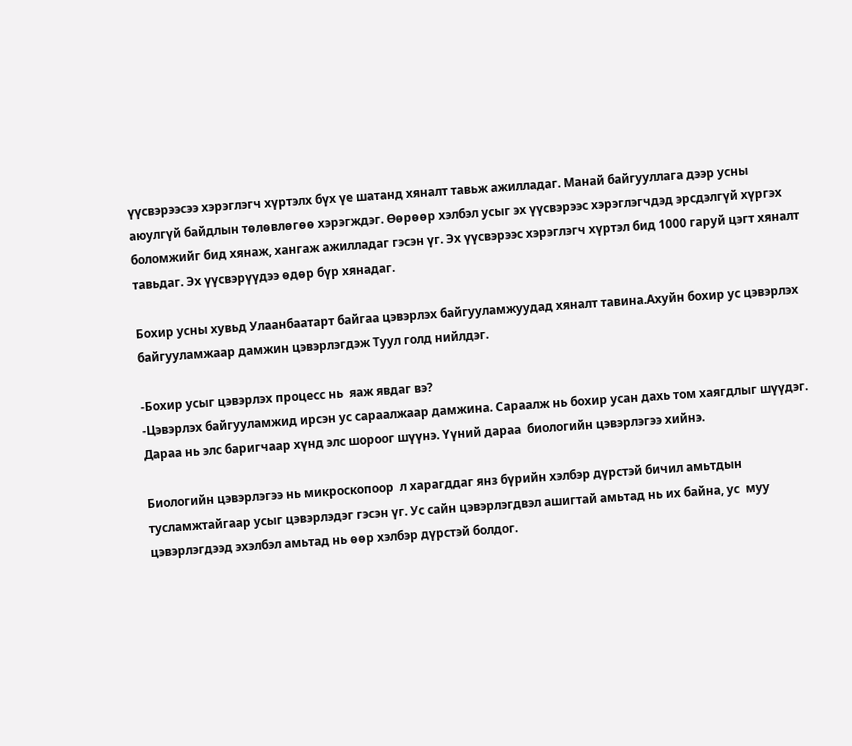үүсвэрээсээ хэрэглэгч хүртэлх бүх үе шатанд хяналт тавьж ажилладаг. Манай байгууллага дээр усны аюулгүй байдлын төлөвлөгөө хэрэгждэг. Өөрөөр хэлбэл усыг эх үүсвэрээс хэрэглэгчдэд эрсдэлгүй хүргэх боломжийг бид хянаж, хангаж ажилладаг гэсэн үг. Эх үүсвэрээс хэрэглэгч хүртэл бид 1000 гаруй цэгт хяналт тавьдаг. Эх үүсвэрүүдээ өдөр бүр хянадаг.

Бохир усны хувьд Улаанбаатарт байгаа цэвэрлэх байгууламжуудад хяналт тавина.Ахуйн бохир ус цэвэрлэх байгууламжаар дамжин цэвэрлэгдэж Туул голд нийлдэг.

-Бохир усыг цэвэрлэх процесс нь  яаж явдаг вэ?
-Цэвэрлэх байгууламжид ирсэн ус сараалжаар дамжина. Сараалж нь бохир усан дахь том хаягдлыг шүүдэг. Дараа нь элс баригчаар хүнд элс шороог шүүнэ. Үүний дараа  биологийн цэвэрлэгээ хийнэ.

Биологийн цэвэрлэгээ нь микроскопоор  л харагддаг янз бүрийн хэлбэр дүрстэй бичил амьтдын тусламжтайгаар усыг цэвэрлэдэг гэсэн үг. Ус сайн цэвэрлэгдвэл ашигтай амьтад нь их байна, ус  муу цэвэрлэгдээд эхэлбэл амьтад нь өөр хэлбэр дүрстэй болдог.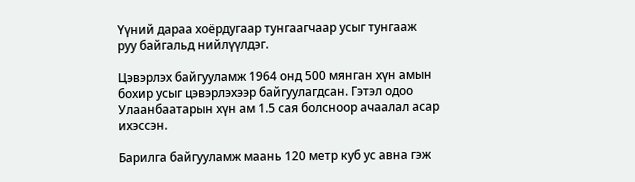Үүний дараа хоёрдугаар тунгаагчаар усыг тунгааж  руу байгальд нийлүүлдэг.

Цэвэрлэх байгууламж 1964 онд 500 мянган хүн амын бохир усыг цэвэрлэхээр байгуулагдсан. Гэтэл одоо Улаанбаатарын хүн ам 1.5 сая болсноор ачаалал асар ихэссэн.

Барилга байгууламж маань 120 метр куб ус авна гэж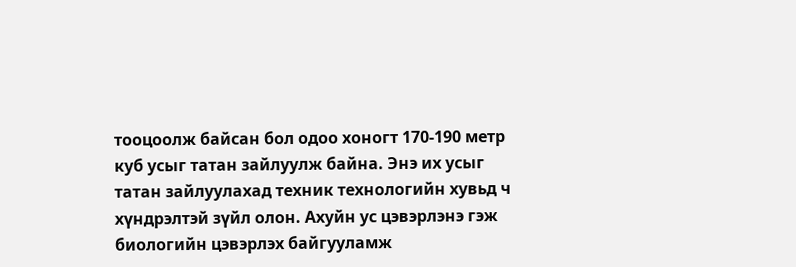тооцоолж байсан бол одоо хоногт 170-190 метр куб усыг татан зайлуулж байна. Энэ их усыг татан зайлуулахад техник технологийн хувьд ч хүндрэлтэй зүйл олон. Ахуйн ус цэвэрлэнэ гэж биологийн цэвэрлэх байгууламж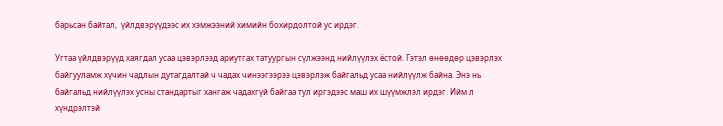барьсан байтал,  үйлдвэрүүдээс их хэмжээний химийн бохирдолтой ус ирдэг.

Угтаа үйлдвэрүүд хаягдал усаа цэвэрлээд ариутгах татуургын сүлжээнд нийлүүлэх ёстой. Гэтэл өнөөдөр цэвэрлэх байгууламж хүчин чадлын дутагдалтай ч чадах чинээгээрээ цэвэрлэж байгальд усаа нийлүүлж байна. Энэ нь байгальд нийлүүлэх усны стандартыг хангаж чадахгүй байгаа тул иргэдээс маш их шүүмжлэл ирдэг. Ийм л хүндрэлтэй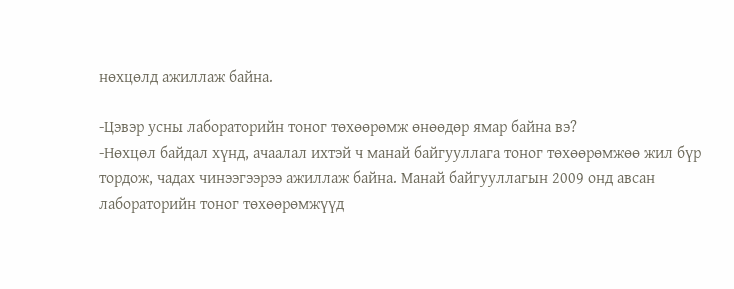нөхцөлд ажиллаж байна.

-Цэвэр усны лабораторийн тоног төхөөрөмж өнөөдөр ямар байна вэ?
-Нөхцөл байдал хүнд, ачаалал ихтэй ч манай байгууллага тоног төхөөрөмжөө жил бүр тордож, чадах чинээгээрээ ажиллаж байна. Манай байгууллагын 2009 онд авсан лабораторийн тоног төхөөрөмжүүд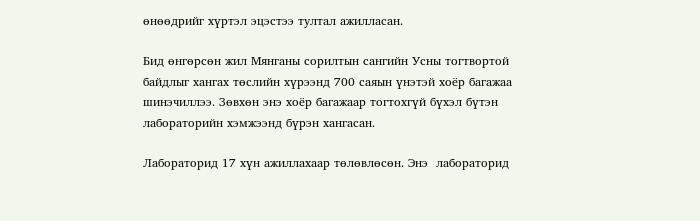өнөөдрийг хүртэл эцэстээ тултал ажилласан.

Бид өнгөрсөн жил Мянганы сорилтын сангийн Усны тогтвортой байдлыг хангах төслийн хүрээнд 700 саяын үнэтэй хоёр багажаа шинэчиллээ. Зөвхөн энэ хоёр багажаар тогтохгүй бүхэл бүтэн лабораторийн хэмжээнд бүрэн хангасан.

Лабораторид 17 хүн ажиллахаар төлөвлөсөн. Энэ  лабораторид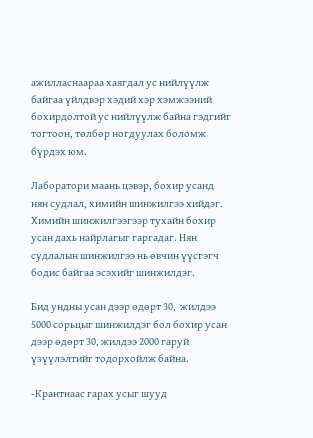ажилласнаараа хаягдал ус нийлүүлж байгаа үйлдвэр хэдий хэр хэмжээний бохирдолтой ус нийлүүлж байна гэдгийг тогтоон, төлбөр ногдуулах боломж бүрдэх юм.

Лаборатори маань цэвэр, бохир усанд  нян судлал, химийн шинжилгээ хийдэг. Химийн шинжилгээгээр тухайн бохир усан дахь найрлагыг гаргадаг. Нян судлалын шинжилгээ нь өвчин үүсгэгч бодис байгаа эсэхийг шинжилдэг.

Бид ундны усан дээр өдөрт 30,  жилдээ 5000 сорьцыг шинжилдэг бол бохир усан дээр өдөрт 30, жилдээ 2000 гаруй үзүүлэлтийг тодорхойлж байна.

-Крантнаас гарах усыг шууд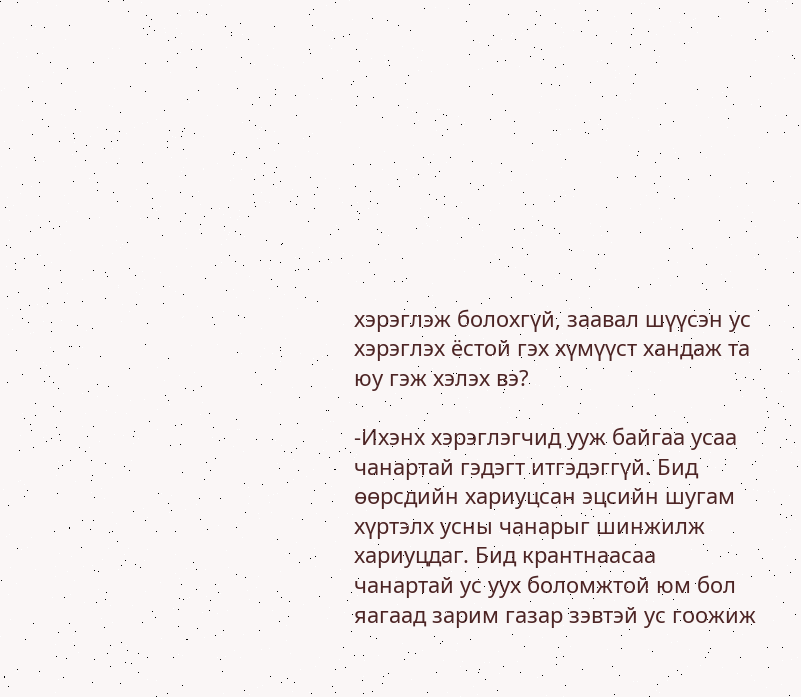хэрэглэж болохгүй, заавал шүүсэн ус хэрэглэх ёстой гэх хүмүүст хандаж та юу гэж хэлэх вэ?

-Ихэнх хэрэглэгчид ууж байгаа усаа чанартай гэдэгт итгэдэггүй. Бид өөрсдийн хариуцсан эцсийн шугам хүртэлх усны чанарыг шинжилж хариуцдаг. Бид крантнаасаа чанартай ус уух боломжтой юм бол яагаад зарим газар зэвтэй ус гоожиж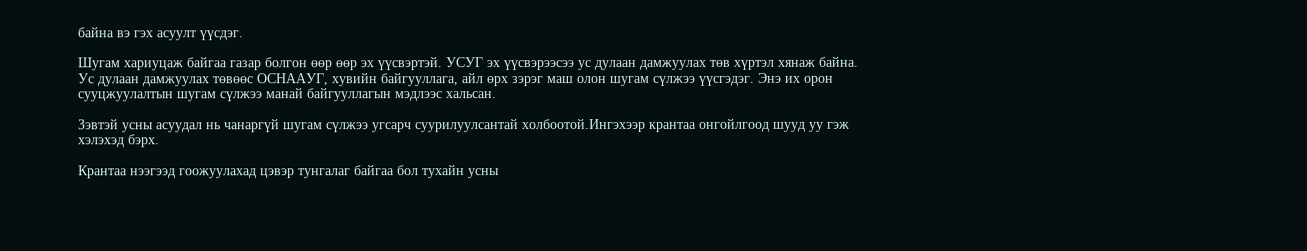байна вэ гэх асуулт үүсдэг.

Шугам хариуцаж байгаа газар болгон өөр өөр эх үүсвэртэй. УСУГ эх үүсвэрээсээ ус дулаан дамжуулах төв хүртэл хянаж байна. Ус дулаан дамжуулах төвөөс ОСНААУГ, хувийн байгууллага, айл өрх зэрэг маш олон шугам сүлжээ үүсгэдэг. Энэ их орон сууцжуулалтын шугам сүлжээ манай байгууллагын мэдлээс хальсан.

Зэвтэй усны асуудал нь чанаргүй шугам сүлжээ угсарч суурилуулсантай холбоотой.Ингэхээр крантаа онгойлгоод шууд уу гэж хэлэхэд бэрх.

Крантаа нээгээд гоожуулахад цэвэр тунгалаг байгаа бол тухайн усны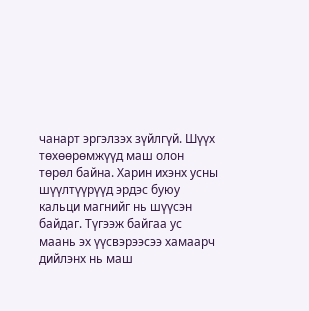чанарт эргэлзэх зүйлгүй. Шүүх төхөөрөмжүүд маш олон төрөл байна. Харин ихэнх усны шүүлтүүрүүд эрдэс буюу кальци магнийг нь шүүсэн байдаг. Түгээж байгаа ус маань эх үүсвэрээсээ хамаарч дийлэнх нь маш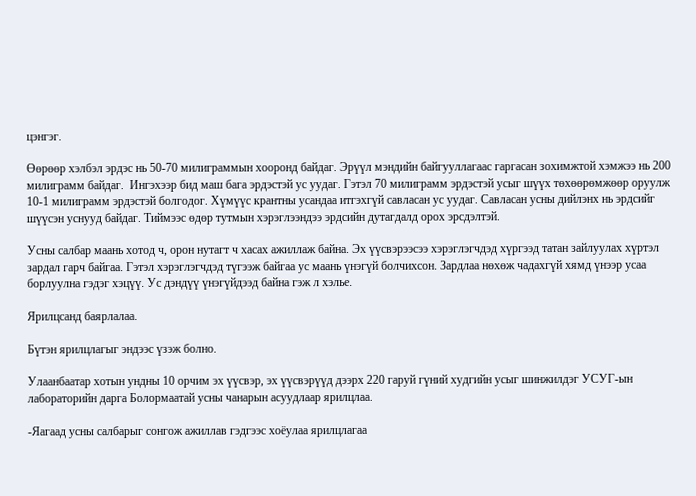цэнгэг.

Өөрөөр хэлбэл эрдэс нь 50-70 милиграммын хооронд байдаг. Эрүүл мэндийн байгууллагаас гаргасан зохимжтой хэмжээ нь 200 милиграмм байдаг.  Ингэхээр бид маш бага эрдэстэй ус уудаг. Гэтэл 70 милиграмм эрдэстэй усыг шүүх төхөөрөмжөөр оруулж 10-1 милиграмм эрдэстэй болгодог. Хүмүүс крантны усандаа итгэхгүй савласан ус уудаг. Савласан усны дийлэнх нь эрдсийг шүүсэн уснууд байдаг. Тиймээс өдөр тутмын хэрэглээндээ эрдсийн дутагдалд орох эрсдэлтэй.

Усны салбар маань хотод ч, орон нутагт ч хасах ажиллаж байна. Эх үүсвэрээсээ хэрэглэгчдэд хүргээд татан зайлуулах хүртэл зардал гарч байгаа. Гэтэл хэрэглэгчдэд түгээж байгаа ус маань үнэгүй болчихсон. Зардлаа нөхөж чадахгүй хямд үнээр усаа борлуулна гэдэг хэцүү. Ус дэндүү үнэгүйдээд байна гэж л хэлье.

Ярилцсанд баярлалаа.

Бүтэн ярилцлагыг эндээс үзэж болно.

Улаанбаатар хотын ундны 10 орчим эх үүсвэр, эх үүсвэрүүд дээрх 220 гаруй гүний худгийн усыг шинжилдэг УСУГ-ын лабораторийн дарга Болормаатай усны чанарын асуудлаар ярилцлаа.

-Яагаад усны салбарыг сонгож ажиллав гэдгээс хоёулаа ярилцлагаа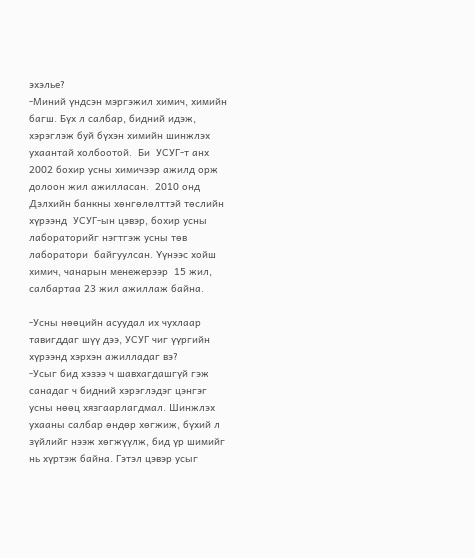эхэлье?
-Миний үндсэн мэргэжил химич, химийн багш. Бүх л салбар, бидний идэж, хэрэглэж буй бүхэн химийн шинжлэх ухаантай холбоотой.  Би  УСУГ-т анх 2002 бохир усны химичээр ажилд орж  долоон жил ажилласан.  2010 онд Дэлхийн банкны хөнгөлөлттэй төслийн хүрээнд  УСУГ-ын цэвэр, бохир усны лабораторийг нэгтгэж усны төв лаборатори  байгуулсан. Үүнээс хойш химич, чанарын менежерээр  15 жил,  салбартаа 23 жил ажиллаж байна.

-Усны нөөцийн асуудал их чухлаар тавигддаг шүү дээ, УСУГ чиг үүргийн хүрээнд хэрхэн ажилладаг вэ?
-Усыг бид хэзээ ч шавхагдашгүй гэж санадаг ч бидний хэрэглэдэг цэнгэг усны нөөц хязгаарлагдмал. Шинжлэх ухааны салбар өндөр хөгжиж, бүхий л зүйлийг нээж хөгжүүлж, бид үр шимийг нь хүртэж байна. Гэтэл цэвэр усыг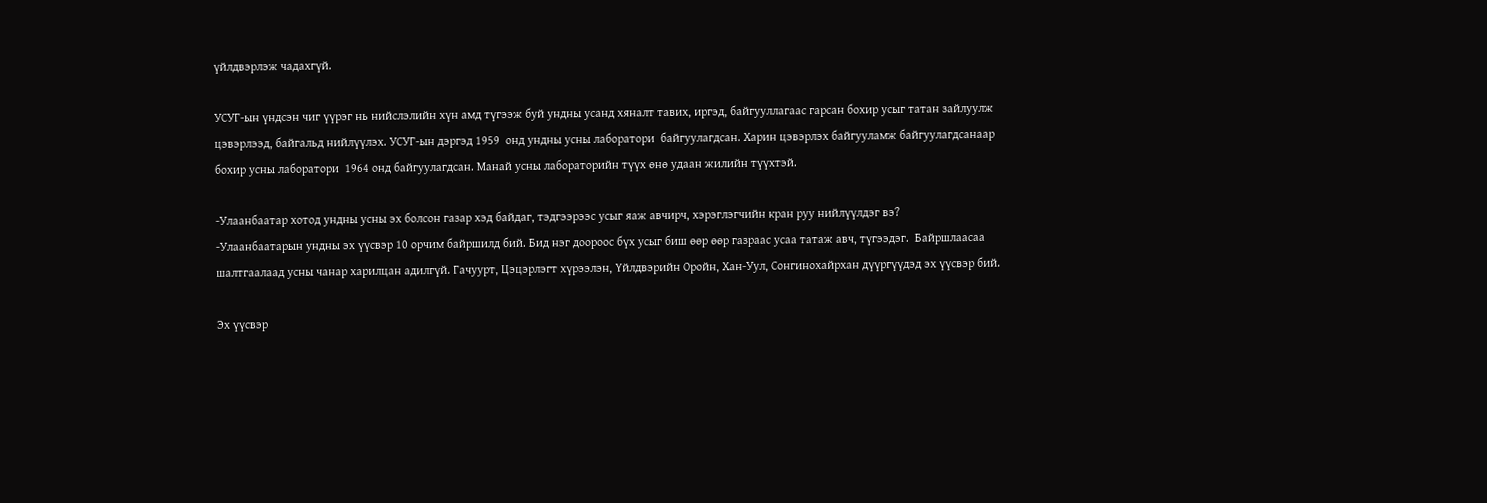үйлдвэрлэж чадахгүй.

УСУГ-ын үндсэн чиг үүрэг нь нийслэлийн хүн амд түгээж буй ундны усанд хяналт тавих, иргэд, байгууллагаас гарсан бохир усыг татан зайлуулж цэвэрлээд, байгальд нийлүүлэх. УСУГ-ын дэргэд 1959  онд ундны усны лаборатори  байгуулагдсан. Харин цэвэрлэх байгууламж байгуулагдсанаар бохир усны лаборатори  1964 онд байгуулагдсан. Манай усны лабораторийн түүх өнө удаан жилийн түүхтэй.

-Улаанбаатар хотод ундны усны эх болсон газар хэд байдаг, тэдгээрээс усыг яаж авчирч, хэрэглэгчийн кран руу нийлүүлдэг вэ?
-Улаанбаатарын ундны эх үүсвэр 10 орчим байршилд бий. Бид нэг доороос бүх усыг биш өөр өөр газраас усаа татаж авч, түгээдэг.  Байршлаасаа шалтгаалаад усны чанар харилцан адилгүй. Гачуурт, Цэцэрлэгт хүрээлэн, Үйлдвэрийн Оройн, Хан-Уул, Сонгинохайрхан дүүргүүдэд эх үүсвэр бий.

Эх үүсвэр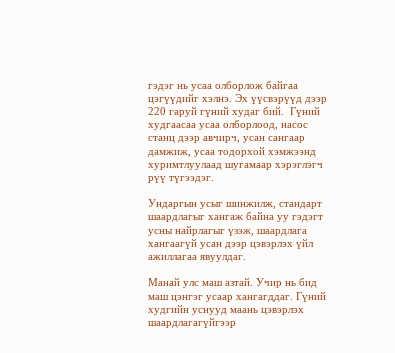гэдэг нь усаа олборлож байгаа цэгүүдийг хэлнэ. Эх үүсвэрүүд дээр 220 гаруй гүний худаг бий.  Гүний худгаасаа усаа олборлоод, насос станц дээр авчирч, усан сангаар дамжиж, усаа тодорхой хэмжээнд хуримтлуулаад шугамаар хэрэглэгч рүү түгээдэг.

Ундаргын усыг шинжилж, стандарт шаардлагыг хангаж байна уу гэдэгт усны найрлагыг үзэж, шаардлага хангаагүй усан дээр цэвэрлэх үйл ажиллагаа явуулдаг.

Манай улс маш азтай. Учир нь бид маш цэнгэг усаар хангагддаг. Гүний худгийн уснууд маань цэвэрлэх шаардлагагүйгээр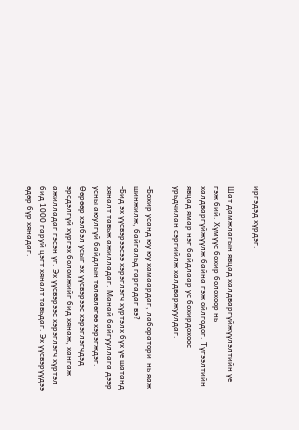иргэдэд хүрдэг.

Шат дамжлагын явцад халдваргүйжүүлэлтийн үе гэж бий. Хүмүүс бохир болохоор нь халдваргүйжүүлж байна гэж ойлгодог. Түгээлтийн явцад ямар нэг байдлаар ус бохирдохоос урьдчилан сэргийлж халдваржуулдаг.

-Бохир усанд юу юу хамаардаг, лаборатори  нь яаж шинжилж, байгальд гаргадаг вэ?
-Бид эх үүсвэрээсээ хэрэглэгч хүртэлх бүх үе шатанд хяналт тавьж ажилладаг. Манай байгууллага дээр усны аюулгүй байдлын төлөвлөгөө хэрэгждэг. Өөрөөр хэлбэл усыг эх үүсвэрээс хэрэглэгчдэд эрсдэлгүй хүргэх боломжийг бид хянаж, хангаж ажилладаг гэсэн үг. Эх үүсвэрээс хэрэглэгч хүртэл бид 1000 гаруй цэгт хяналт тавьдаг. Эх үүсвэрүүдээ өдөр бүр хянадаг.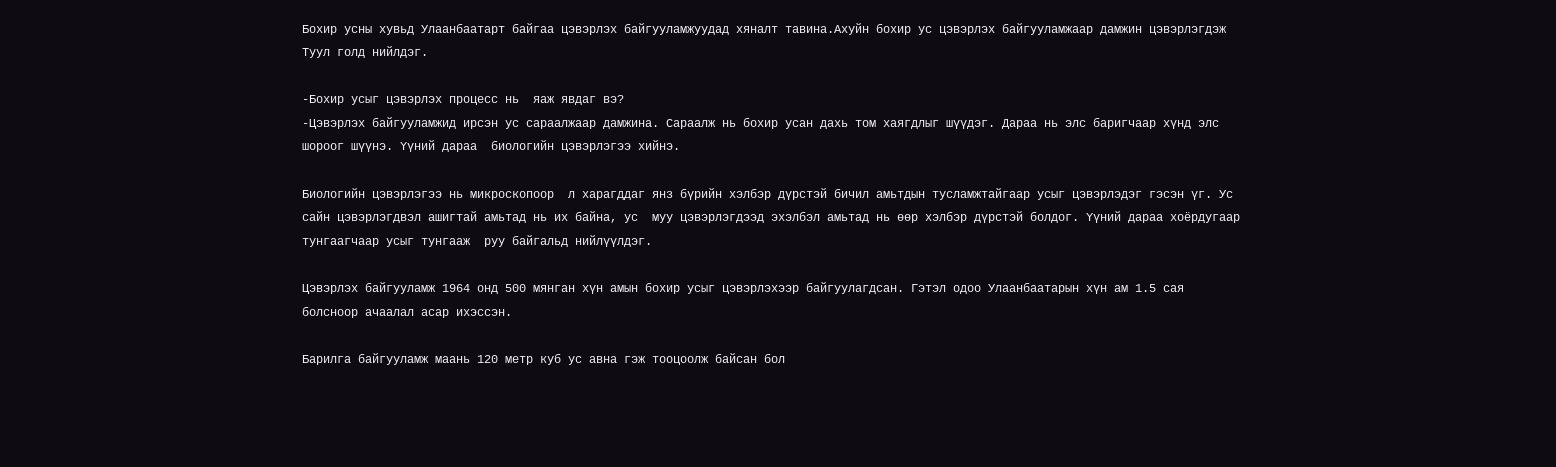Бохир усны хувьд Улаанбаатарт байгаа цэвэрлэх байгууламжуудад хяналт тавина.Ахуйн бохир ус цэвэрлэх байгууламжаар дамжин цэвэрлэгдэж Туул голд нийлдэг.

-Бохир усыг цэвэрлэх процесс нь  яаж явдаг вэ?
-Цэвэрлэх байгууламжид ирсэн ус сараалжаар дамжина. Сараалж нь бохир усан дахь том хаягдлыг шүүдэг. Дараа нь элс баригчаар хүнд элс шороог шүүнэ. Үүний дараа  биологийн цэвэрлэгээ хийнэ.

Биологийн цэвэрлэгээ нь микроскопоор  л харагддаг янз бүрийн хэлбэр дүрстэй бичил амьтдын тусламжтайгаар усыг цэвэрлэдэг гэсэн үг. Ус сайн цэвэрлэгдвэл ашигтай амьтад нь их байна, ус  муу цэвэрлэгдээд эхэлбэл амьтад нь өөр хэлбэр дүрстэй болдог. Үүний дараа хоёрдугаар тунгаагчаар усыг тунгааж  руу байгальд нийлүүлдэг.

Цэвэрлэх байгууламж 1964 онд 500 мянган хүн амын бохир усыг цэвэрлэхээр байгуулагдсан. Гэтэл одоо Улаанбаатарын хүн ам 1.5 сая болсноор ачаалал асар ихэссэн.

Барилга байгууламж маань 120 метр куб ус авна гэж тооцоолж байсан бол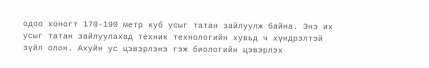одоо хоногт 170-190 метр куб усыг татан зайлуулж байна. Энэ их усыг татан зайлуулахад техник технологийн хувьд ч хүндрэлтэй зүйл олон. Ахуйн ус цэвэрлэнэ гэж биологийн цэвэрлэх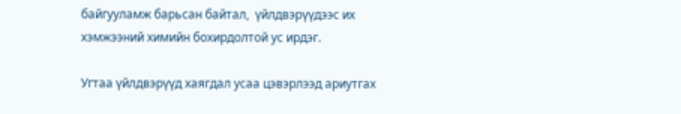байгууламж барьсан байтал,  үйлдвэрүүдээс их хэмжээний химийн бохирдолтой ус ирдэг.

Угтаа үйлдвэрүүд хаягдал усаа цэвэрлээд ариутгах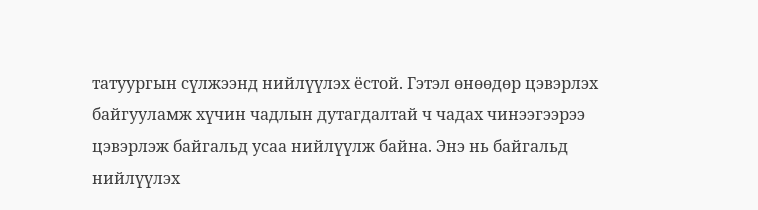татуургын сүлжээнд нийлүүлэх ёстой. Гэтэл өнөөдөр цэвэрлэх байгууламж хүчин чадлын дутагдалтай ч чадах чинээгээрээ цэвэрлэж байгальд усаа нийлүүлж байна. Энэ нь байгальд нийлүүлэх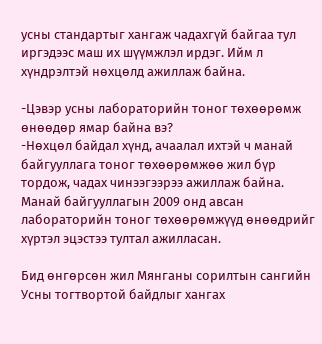усны стандартыг хангаж чадахгүй байгаа тул иргэдээс маш их шүүмжлэл ирдэг. Ийм л хүндрэлтэй нөхцөлд ажиллаж байна.

-Цэвэр усны лабораторийн тоног төхөөрөмж өнөөдөр ямар байна вэ?
-Нөхцөл байдал хүнд, ачаалал ихтэй ч манай байгууллага тоног төхөөрөмжөө жил бүр тордож, чадах чинээгээрээ ажиллаж байна. Манай байгууллагын 2009 онд авсан лабораторийн тоног төхөөрөмжүүд өнөөдрийг хүртэл эцэстээ тултал ажилласан.

Бид өнгөрсөн жил Мянганы сорилтын сангийн Усны тогтвортой байдлыг хангах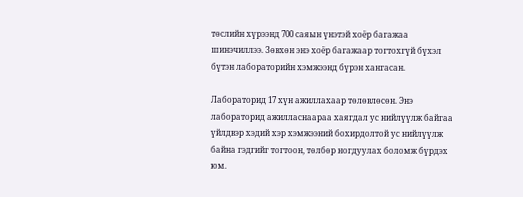төслийн хүрээнд 700 саяын үнэтэй хоёр багажаа шинэчиллээ. Зөвхөн энэ хоёр багажаар тогтохгүй бүхэл бүтэн лабораторийн хэмжээнд бүрэн хангасан.

Лабораторид 17 хүн ажиллахаар төлөвлөсөн. Энэ  лабораторид ажилласнаараа хаягдал ус нийлүүлж байгаа үйлдвэр хэдий хэр хэмжээний бохирдолтой ус нийлүүлж байна гэдгийг тогтоон, төлбөр ногдуулах боломж бүрдэх юм.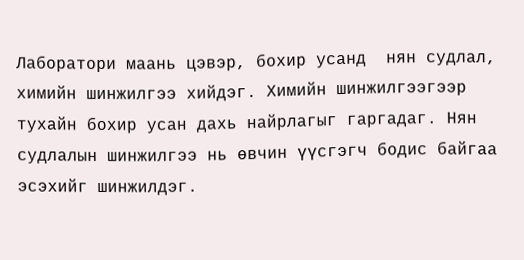Лаборатори маань цэвэр, бохир усанд  нян судлал, химийн шинжилгээ хийдэг. Химийн шинжилгээгээр тухайн бохир усан дахь найрлагыг гаргадаг. Нян судлалын шинжилгээ нь өвчин үүсгэгч бодис байгаа эсэхийг шинжилдэг.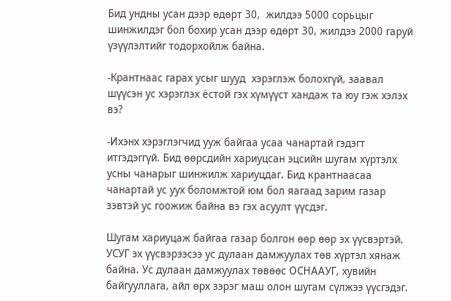Бид ундны усан дээр өдөрт 30,  жилдээ 5000 сорьцыг шинжилдэг бол бохир усан дээр өдөрт 30, жилдээ 2000 гаруй үзүүлэлтийг тодорхойлж байна.

-Крантнаас гарах усыг шууд  хэрэглэж болохгүй, заавал шүүсэн ус хэрэглэх ёстой гэх хүмүүст хандаж та юу гэж хэлэх вэ?

-Ихэнх хэрэглэгчид ууж байгаа усаа чанартай гэдэгт итгэдэггүй. Бид өөрсдийн хариуцсан эцсийн шугам хүртэлх усны чанарыг шинжилж хариуцдаг. Бид крантнаасаа чанартай ус уух боломжтой юм бол яагаад зарим газар зэвтэй ус гоожиж байна вэ гэх асуулт үүсдэг.

Шугам хариуцаж байгаа газар болгон өөр өөр эх үүсвэртэй. УСУГ эх үүсвэрээсээ ус дулаан дамжуулах төв хүртэл хянаж байна. Ус дулаан дамжуулах төвөөс ОСНААУГ, хувийн байгууллага, айл өрх зэрэг маш олон шугам сүлжээ үүсгэдэг.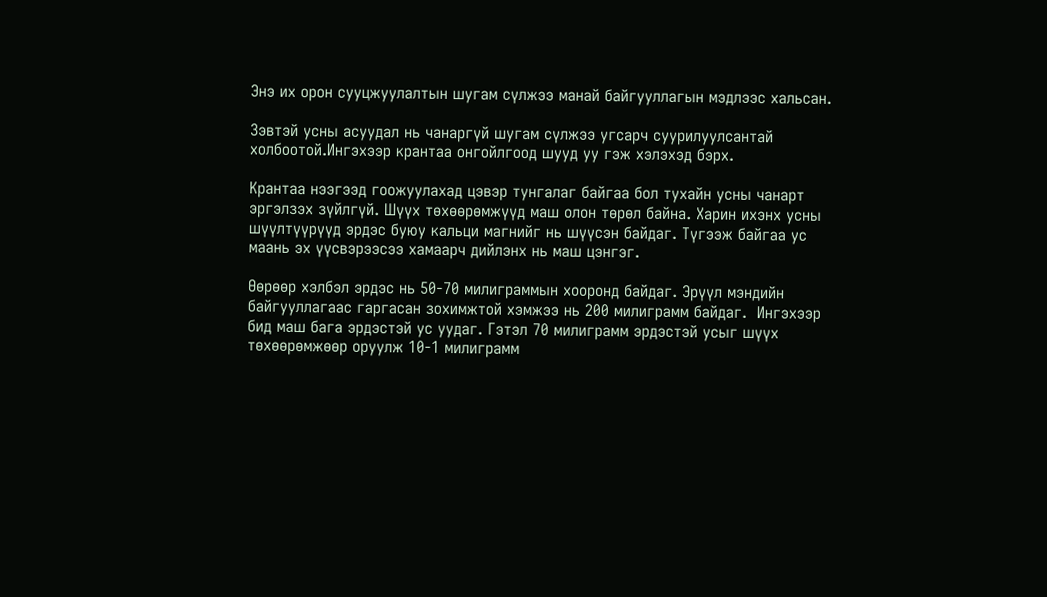Энэ их орон сууцжуулалтын шугам сүлжээ манай байгууллагын мэдлээс хальсан.

Зэвтэй усны асуудал нь чанаргүй шугам сүлжээ угсарч суурилуулсантай холбоотой.Ингэхээр крантаа онгойлгоод шууд уу гэж хэлэхэд бэрх.

Крантаа нээгээд гоожуулахад цэвэр тунгалаг байгаа бол тухайн усны чанарт эргэлзэх зүйлгүй. Шүүх төхөөрөмжүүд маш олон төрөл байна. Харин ихэнх усны шүүлтүүрүүд эрдэс буюу кальци магнийг нь шүүсэн байдаг. Түгээж байгаа ус маань эх үүсвэрээсээ хамаарч дийлэнх нь маш цэнгэг.

Өөрөөр хэлбэл эрдэс нь 50-70 милиграммын хооронд байдаг. Эрүүл мэндийн байгууллагаас гаргасан зохимжтой хэмжээ нь 200 милиграмм байдаг.  Ингэхээр бид маш бага эрдэстэй ус уудаг. Гэтэл 70 милиграмм эрдэстэй усыг шүүх төхөөрөмжөөр оруулж 10-1 милиграмм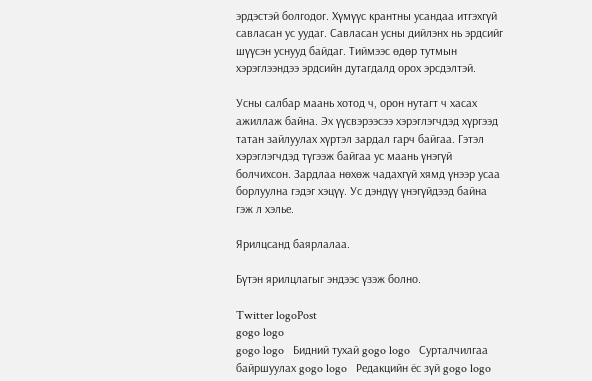эрдэстэй болгодог. Хүмүүс крантны усандаа итгэхгүй савласан ус уудаг. Савласан усны дийлэнх нь эрдсийг шүүсэн уснууд байдаг. Тиймээс өдөр тутмын хэрэглээндээ эрдсийн дутагдалд орох эрсдэлтэй.

Усны салбар маань хотод ч, орон нутагт ч хасах ажиллаж байна. Эх үүсвэрээсээ хэрэглэгчдэд хүргээд татан зайлуулах хүртэл зардал гарч байгаа. Гэтэл хэрэглэгчдэд түгээж байгаа ус маань үнэгүй болчихсон. Зардлаа нөхөж чадахгүй хямд үнээр усаа борлуулна гэдэг хэцүү. Ус дэндүү үнэгүйдээд байна гэж л хэлье.

Ярилцсанд баярлалаа.

Бүтэн ярилцлагыг эндээс үзэж болно.

Twitter logoPost
gogo logo
gogo logo   Бидний тухай gogo logo   Сурталчилгаа байршуулах gogo logo   Редакцийн ёс зүй gogo logo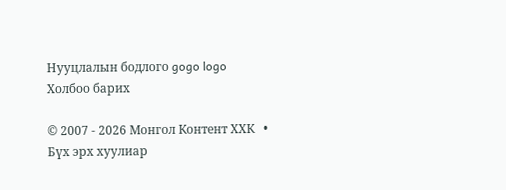Нууцлалын бодлого gogo logo   Холбоо барих

© 2007 - 2026 Монгол Контент ХХК   •   Бүх эрх хуулиар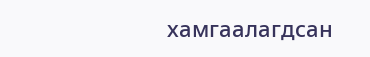хамгаалагдсан